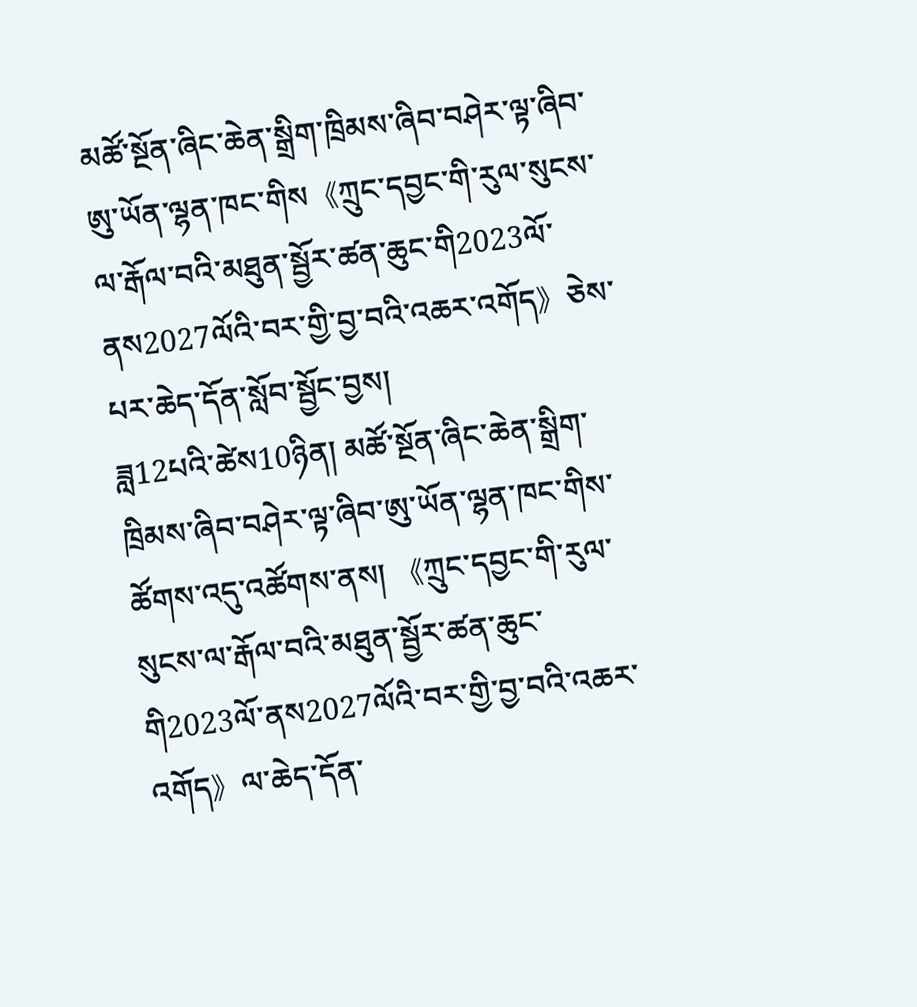མཚོ་སྔོན་ཞིང་ཆེན་སྒྲིག་ཁྲིམས་ཞིབ་བཤེར་ལྟ་ཞིབ་ཨུ་ཡོན་ལྷན་ཁང་གིས《ཀྲུང་དབྱང་གི་རུལ་སུངས་ལ་རྒོལ་བའི་མཐུན་སྦྱོར་ཚན་ཆུང་གི2023ལོ་ནས2027ལོའི་བར་གྱི་བྱ་བའི་འཆར་འགོད》ཅེས་པར་ཆེད་དོན་སློབ་སྦྱོང་བྱས།
ཟླ12པའི་ཚེས10ཉིན། མཚོ་སྔོན་ཞིང་ཆེན་སྒྲིག་ཁྲིམས་ཞིབ་བཤེར་ལྟ་ཞིབ་ཨུ་ཡོན་ལྷན་ཁང་གིས་ཚོགས་འདུ་འཚོགས་ནས། 《ཀྲུང་དབྱང་གི་རུལ་སུངས་ལ་རྒོལ་བའི་མཐུན་སྦྱོར་ཚན་ཆུང་གི2023ལོ་ནས2027ལོའི་བར་གྱི་བྱ་བའི་འཆར་འགོད》ལ་ཆེད་དོན་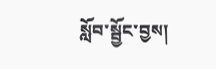སློབ་སྦྱོང་བྱས།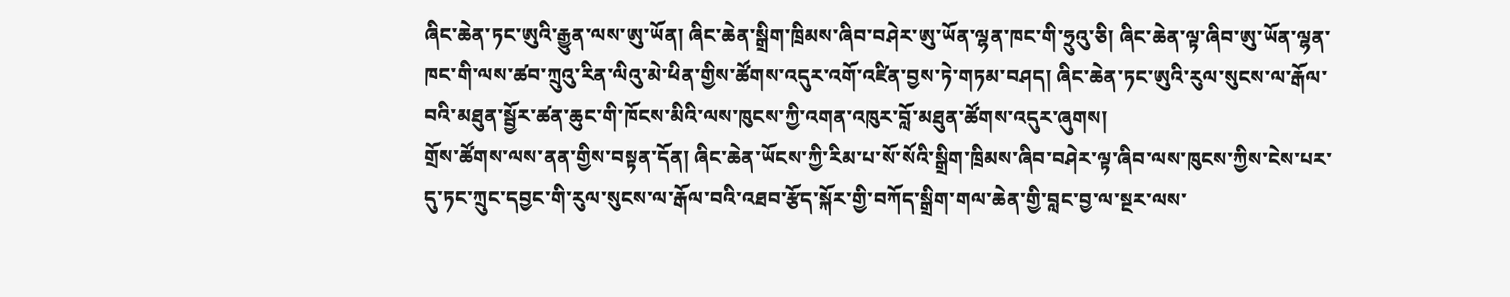ཞིང་ཆེན་ཏང་ཨུའི་རྒྱུན་ལས་ཨུ་ཡོན། ཞིང་ཆེན་སྒྲིག་ཁྲིམས་ཞིབ་བཤེར་ཨུ་ཡོན་ལྷན་ཁང་གི་ཧྲུའུ་ཅི། ཞིང་ཆེན་ལྟ་ཞིབ་ཨུ་ཡོན་ལྷན་ཁང་གི་ལས་ཚབ་ཀྲུའུ་རིན་ལིའུ་མེ་ཕིན་གྱིས་ཚོགས་འདུར་འགོ་འཛིན་བྱས་ཏེ་གཏམ་བཤད། ཞིང་ཆེན་ཏང་ཨུའི་རུལ་སུངས་ལ་རྒོལ་བའི་མཐུན་སྦྱོར་ཚན་ཆུང་གི་ཁོངས་མིའི་ལས་ཁུངས་ཀྱི་འགན་འཁུར་བློ་མཐུན་ཚོགས་འདུར་ཞུགས།
གྲོས་ཚོགས་ལས་ནན་གྱིས་བསྟན་དོན། ཞིང་ཆེན་ཡོངས་ཀྱི་རིམ་པ་སོ་སོའི་སྒྲིག་ཁྲིམས་ཞིབ་བཤེར་ལྟ་ཞིབ་ལས་ཁུངས་ཀྱིས་ངེས་པར་དུ་ཏང་ཀྲུང་དབྱང་གི་རུལ་སུངས་ལ་རྒོལ་བའི་འཐབ་རྩོད་སྐོར་གྱི་བཀོད་སྒྲིག་གལ་ཆེན་གྱི་བླང་བྱ་ལ་སྔར་ལས་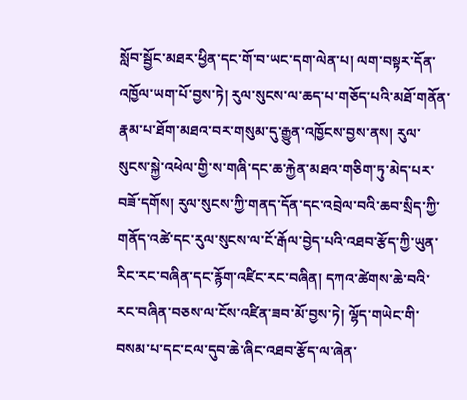སློབ་སྦྱོང་མཐར་ཕྱིན་དང་གོ་བ་ཡང་དག་ལེན་པ། ལག་བསྟར་དོན་འཁྱོལ་ཡག་པོ་བྱས་ཏེ། རུལ་སུངས་ལ་ཆད་པ་གཅོད་པའི་མཐོ་གནོན་རྣམ་པ་ཐོག་མཐའ་བར་གསུམ་དུ་རྒྱུན་འཁྱོངས་བྱས་ནས། རུལ་སུངས་སྐྱེ་འཕེལ་གྱི་ས་གཞི་དང་ཆ་རྐྱེན་མཐའ་གཅིག་ཏུ་མེད་པར་བཟོ་དགོས། རུལ་སུངས་ཀྱི་གནད་དོན་དང་འབྲེལ་བའི་ཆབ་སྲིད་ཀྱི་གནོད་འཚེ་དང་རུལ་སུངས་ལ་ངོ་རྒོལ་བྱེད་པའི་འཐབ་རྩོད་ཀྱི་ཡུན་རིང་རང་བཞིན་དང་རྙོག་འཛིང་རང་བཞིན། དཀའ་ཚེགས་ཆེ་བའི་རང་བཞིན་བཅས་ལ་ངོས་འཛིན་ཟབ་མོ་བྱས་ཏེ། ལྷོད་གཡེང་གི་བསམ་པ་དང་ངལ་དུབ་ཆེ་ཞིང་འཐབ་རྩོད་ལ་ཞེན་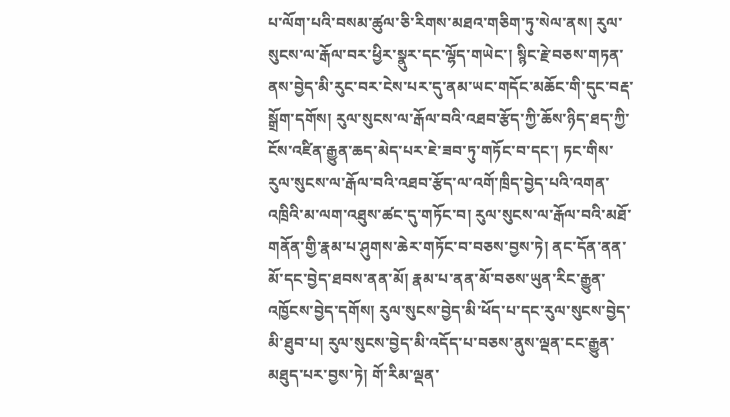པ་ལོག་པའི་བསམ་ཚུལ་ཅི་རིགས་མཐའ་གཅིག་ཏུ་སེལ་ནས། རུལ་སུངས་ལ་རྒོལ་བར་ཕྱིར་སྣུར་དང་ལྷོད་གཡེང་། སྙིང་རྗེ་བཅས་གཏན་ནས་བྱེད་མི་རུང་བར་ངེས་པར་དུ་ནམ་ཡང་གདོང་མཆོང་གི་དུང་བརྡ་སྒྲོག་དགོས། རུལ་སུངས་ལ་རྒོལ་བའི་འཐབ་རྩོད་ཀྱི་ཆོས་ཉིད་ཐད་ཀྱི་ངོས་འཛིན་རྒྱུན་ཆད་མེད་པར་ཇེ་ཟབ་ཏུ་གཏོང་བ་དང་། ཏང་གིས་རུལ་སུངས་ལ་རྒོལ་བའི་འཐབ་རྩོད་ལ་འགོ་ཁྲིད་བྱེད་པའི་འགན་འཁྲིའི་མ་ལག་འཐུས་ཚང་དུ་གཏོང་བ། རུལ་སུངས་ལ་རྒོལ་བའི་མཐོ་གནོན་གྱི་རྣམ་པ་ཤུགས་ཆེར་གཏོང་བ་བཅས་བྱས་ཏེ། ནང་དོན་ནན་མོ་དང་བྱེད་ཐབས་ནན་མོ། རྣམ་པ་ནན་མོ་བཅས་ཡུན་རིང་རྒྱུན་འཁྱོངས་བྱེད་དགོས། རུལ་སུངས་བྱེད་མི་ཕོད་པ་དང་རུལ་སུངས་བྱེད་མི་ཐུབ་པ། རུལ་སུངས་བྱེད་མི་འདོད་པ་བཅས་ནུས་ལྡན་ངང་རྒྱུན་མཐུད་པར་བྱས་ཏེ། གོ་རིམ་ལྡན་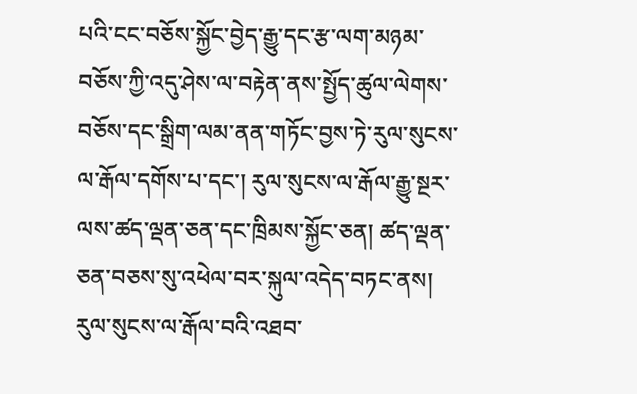པའི་ངང་བཅོས་སྐྱོང་བྱེད་རྒྱུ་དང་རྩ་ལག་མཉམ་བཅོས་ཀྱི་འདུ་ཤེས་ལ་བརྟེན་ནས་སྤྱོད་ཚུལ་ལེགས་བཅོས་དང་སྒྲིག་ལམ་ནན་གཏོང་བྱས་ཏེ་རུལ་སུངས་ལ་རྒོལ་དགོས་པ་དང་། རུལ་སུངས་ལ་རྒོལ་རྒྱུ་སྔར་ལས་ཚད་ལྡན་ཅན་དང་ཁྲིམས་སྐྱོང་ཅན། ཚད་ལྡན་ཅན་བཅས་སུ་འཕེལ་བར་སྐུལ་འདེད་བཏང་ནས། རུལ་སུངས་ལ་རྒོལ་བའི་འཐབ་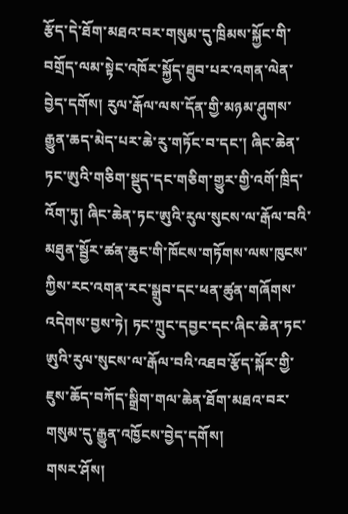རྩོད་དེ་ཐོག་མཐའ་བར་གསུམ་དུ་ཁྲིམས་སྐྱོང་གི་བགྲོད་ལམ་སྟེང་འཁོར་སྐྱོད་ཐུབ་པར་འགན་ལེན་བྱེད་དགོས། རུལ་རྒོལ་ལས་དོན་གྱི་མཉམ་ཤུགས་རྒྱུན་ཆད་མེད་པར་ཆེ་རུ་གཏོང་བ་དང་། ཞིང་ཆེན་ཏང་ཨུའི་གཅིག་སྡུད་དང་གཅིག་གྱུར་གྱི་འགོ་ཁྲིད་འོག་ཏུ། ཞིང་ཆེན་ཏང་ཨུའི་རུལ་སུངས་ལ་རྒོལ་བའི་མཐུན་སྦྱོར་ཚན་ཆུང་གི་ཁོངས་གཏོགས་ལས་ཁུངས་ཀྱིས་རང་འགན་རང་སྒྲུབ་དང་ཕན་ཚུན་གཞོགས་འདེགས་བྱས་ཏེ། ཏང་ཀྲུང་དབྱང་དང་ཞིང་ཆེན་ཏང་ཨུའི་རུལ་སུངས་ལ་རྒོལ་བའི་འཐབ་རྩོད་སྐོར་གྱི་ཇུས་ཆོད་བཀོད་སྒྲིག་གལ་ཆེན་ཐོག་མཐའ་བར་གསུམ་དུ་རྒྱུན་འཁྱོངས་བྱེད་དགོས།
གསར་ཤོས།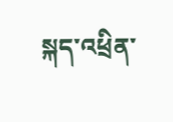སྐད་འཕྲིན་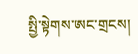སྤྱི་སྟེགས་ཨང་གྲངས།